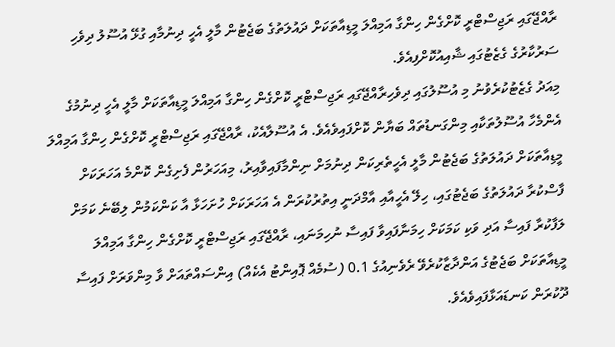ރާއްޖޭގައި ރަޖިސްޓްރީ ކޮށްގެން ހިންގާ އަމިއްލަ މީޑިއާތަކަށް ދައުލަތުގެ ބަޖެޓުން މާލީ އެހީ ދިނުމާއި ގުޅޭ އުސޫލު ދިވެހި ސަރުކާރުގެ ގެޒެޓުގައި ޝާއިއުކޮށްފިއެވެ.
މިއަދު ގެޒެޓުކުރެވުނު މި އުސޫލުގައި ދިވެހިރާއްޖޭގައި ރަޖިސްޓްރީ ކޮށްގެން ހިންގާ އަމިއްލަ މީޑިއާތަކަށް މާލީ އެހީ ދިނުމުގެ އެންމެހާ އުސޫލުތަކާއި މިންގަނޑުތައް ބަޔާން ކޮށްފައިވެއެވެ. އެ އުސޫލާއެކު، ރާއްޖޭގައި ރަޖިސްޓްރީ ކޮށްގެން ހިންގާ އަމިއްލަ މީޑިއާތަކަށް ދައުލަތުގެ ބަޖެޓުން މާލީ އެހީތެރިކަން ދިނުމަށް ނިންމާފައިވާއިރު، މިއަހަރުން ފެށިގެން ކޮންމެ އަހަރަކަށް ފާސްކުރާ ދައުލަތުގެ ބަޖެޓުގައި، ހިލޭ އެހީއާއި އާމްދަނީ އިތުރުކުރަން އެ އަހަރަކަށް ހުށަހަޅާ އާ ކަންކަމުން ލިބޭނެ ކަމަށް ލަފާކުރާ ފައިސާ އަދި ވަކި ކަމަކަށް ހިމަނާފައިވާ ފައިސާ ނުހިމަނައި، ރާއްޖޭގައި ރަޖިސްޓްރީ ކޮށްގެން ހިންގާ އަމިއްލަ މީޑިއާތަކަށް ބަޖެޓުގެ އަންދާޒާކުރެވޭ ރެވެނިއުގެ 0.1 (ސުމެއް ޕޮއިންޓު އެކެއް) އިންސައްތައަށް ވާ މިންވަރަށް ފައިސާ ދޫކުރަން ކަނޑައަޅާފައިވެއެވެ.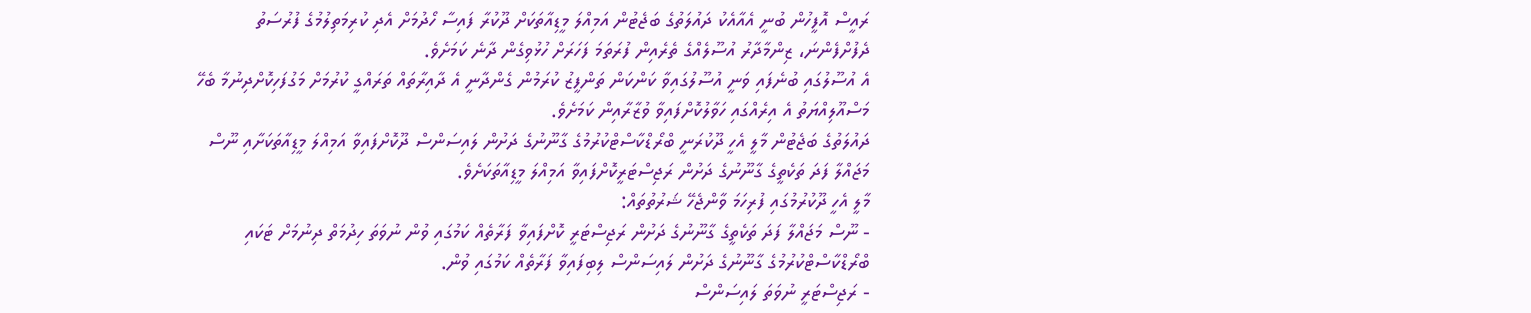ރައީސް އޮފީހުން ބުނީ އެއާއެކު ދައުލަތުގެ ބަޖެޓުން އަމިއްލަ މީޑިއާތަކަށް ދޫކުރާ ފައިސާ ހޯދުމަށް އެދި ކުރިމަތިލުމުގެ ފުރުސަތު ދެފުށްފެންނަ، ޒިންމާދާރު އުސޫލެއްގެ ތެރެއިން ފުރަތަމަ ފަހަރަށް ހުޅުވިގެން ދާނެ ކަމަށެވެ.
އެ އުސޫލުގައި ބުނެފައި ވަނީ އުސޫލުގައިވާ ކަންކަން ތަންފީޒު ކުރަމުން ގެންދާނީ އެ ދާއިރާތައް ތަރައްގީ ކުރުމަށް މަގުފަހިކޮށްދިނުމާ ބެހޭ މަސްއޫލިއްޔަތު އެ އިރެއްގައި ހަވާލުކޮށްފައިވާ ވުޒާރާއިން ކަމަށެވެ.
ދައުލަތުގެ ބަޖެޓުން މާލީ އެހީ ދޫކުރަނީ ބްރޯޑްކާސްޓްކުރުމުގެ ގާނޫނުގެ ދަށުން ލައިސަންސް ދޫކޮށްފައިވާ އަމިއްލަ މީޑިއާތަކަށާއި ނޫސް މަޖައްލާ ފަދަ ތަކެތީގެ ގާނޫނުގެ ދަށުން ރަޖިސްޓަރީކޮށްފައިވާ އަމިއްލަ މީޑިއާތަކަށެވެ.
މާލީ އެހީ ދޫކުރުމުގައި ފުރިހަމަ ވާންޖެހޭ ޝަރުތުތައް:
- ނޫސް މަޖައްލާ ފަދަ ތަކެތީގެ ގާނޫނުގެ ދަށުން ރަޖިސްޓަރީ ކޮށްފައިވާ ފަރާތެއް ކަމުގައި ވުން ނުވަތަ ހިދުމަތް ދިނުމަށް ޓަކައި ބްރޯޑްކާސްޓްކުރުމުގެ ގާނޫނުގެ ދަށުން ލައިސަންސް ލިބިފައިވާ ފަރާތެއް ކަމުގައި ވުން.
- ރަޖިސްޓަރީ ނުވަތަ ލައިސަންސް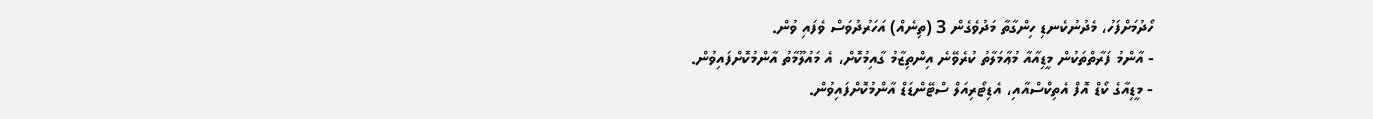ހޯދުމަށްފަހު، މެދުނުކެނޑި ހިންގާތާ މަދުވެގެން 3 (ތިނެއް) އަހަރުދުވަސް ވެފައި ވުން.
- އާންމު ފަރާތްތަކުން މީޑިއާއާ މުޢާމަލާތު ކުރެވޭނެ އިންތިޒާމު ގާއިމުކޮށް، އެ މައުލޫމާތު އާންމުކޮށްފައިވުން.
- މީޑިއާގެ ކޯޑް އޮފް އެތިކްސްއާއި، އެޑިޓޯރިއަލް ސްޓޭންޑަޑް އާންމުކޮށްފައިވުން.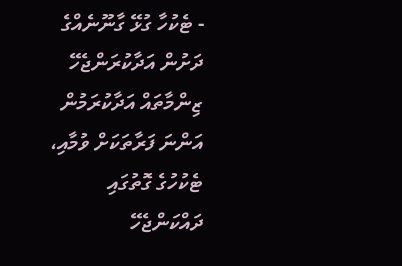- ޓެކުހާ ގުޅޭ ގާނޫނެއްގެ ދަށުން އަދާކުރަންޖެހޭ ޒިންމާތައް އަދާކުރަމުން އަންނަ ފަރާތަކަށް ވުމާއި، ޓެކުހުގެ ގޮތުގައި ދައްކަންޖެހޭ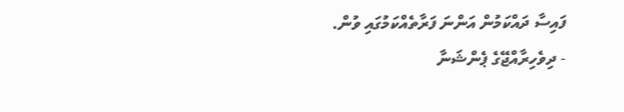ފައިސާ ދައްކަމުން އަންނަ ފަރާތެއްކަމުގައި ވުން.
- ދިވެހިރާއްޖޭގެ ޕެންޝަނާ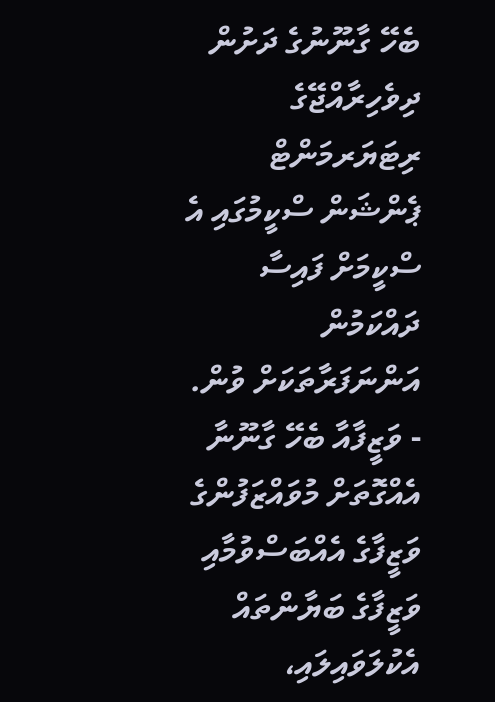ބެހޭ ގާނޫނުގެ ދަށުން ދިވެހިރާއްޖޭގެ ރިޓަޔަރމަންޓް ޕެންޝަން ސްކީމުގައި އެ ސްކީމަށް ފައިސާ ދައްކަމުން އަންނަފަރާތަކަށް ވުން.
- ވަޒީފާއާ ބެހޭ ގާނޫނާ އެއްގޮތަށް މުވައްޒަފުންގެ ވަޒީފާގެ އެއްބަސްވުމާއި ވަޒީފާގެ ބަޔާންތައް އެކުލަވައިލައި،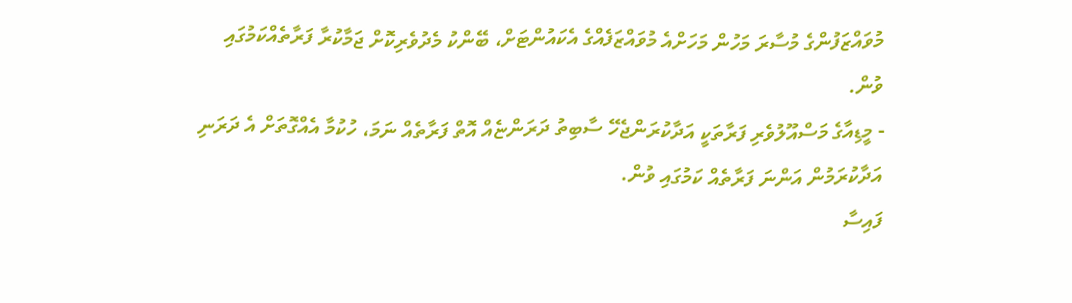މުވައްޒަފުންގެ މުސާރަ މަހުން މަހަށްއެ މުވައްޒަފެއްގެ އެކައުންޓަށް، ބޭންކު މެދުވެރިކޮށް ޖަމާކުރާ ފަރާތެއްކަމުގައި ވުން.
- މީޑިއާގެ މަސްއޫލުވެރި ފަރާތަކީ އަދާކުރަންޖެހޭ ސާބިތު ދަރަންޏެއް އޮތް ފަރާތެއް ނަމަ، ހުކުމާ އެއްގޮތަށް އެ ދަރަނި އަދާކުރަމުން އަންނަ ފަރާތެއް ކަމުގައި ވުން.
ފައިސާ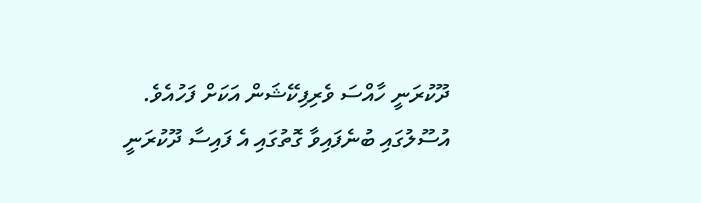ދޫކުރަނީ ހާއްސަ ވެރިފިކޭޝަން އަކަށް ފަހުއެވެ. އުސޫލުގައި ބުނެފައިވާ ގޮތުގައި އެ ފައިސާ ދޫކުރަނީ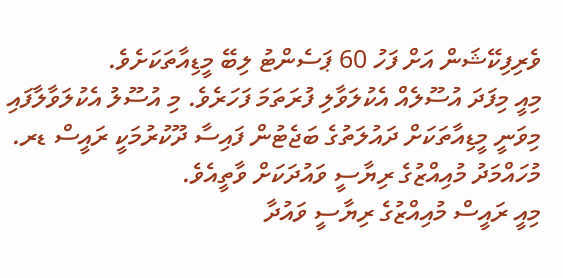ވެރިފިކޭޝަން އަށް ފަހު 60 ޕަސެންޓު ލިބޭ މީޑިއާތަކަށެވެ.
މިއީ މިފަދަ އުސޫލެއް އެކުލަވާލި ފުރަތަމަ ފަހަރެވެ. މި އުސޫލު އެކުލަވާލާފައި މިވަނީ މީޑިއާތަކަށް ދައުލަތުގެ ބަޖެޓުން ފައިސާ ދޫކުރުމަކީ ރައީސް ޑރ. މުހައްމަދު މުއިއްޒުގެ ރިޔާސީ ވައުދަކަށް ވާތީއެވެ.
މިއީ ރައީސް މުއިއްޒުގެ ރިޔާސީ ވައުދާ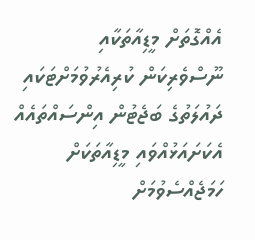އެއްގޮތަށް މީޑިއާތަކާއި ނޫސްވެރިކަން ކުރިއެރުވުމަށްޓަކައި ދައުލަތުގެ ބަޖެޓުން އިންސައްތައެއް އެކަށައަޅުއްވައި މީޑިއާތަކަށް ހަމަޖެއްސެވުމަށް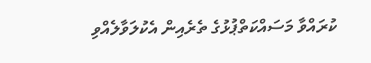ކުރައްވާ މަސައްކަތްޕުޅުގެ ތެރެއިން އެކުލަވާލެއްވި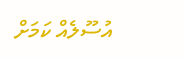އުސޫލެއް ކަމަށް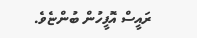ރައީސް އޮފީހުން ބުންޏެވެ.